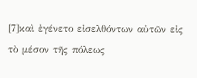[7]καὶ ἐγένετο εἰσελθόντων αὐτῶν εἰς τὸ μέσον τῆς πόλεως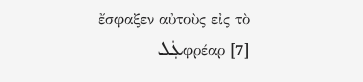ἔσφαξεν αὐτοὺς εἰς τὸ φρέαρ [7]ܥܲܠ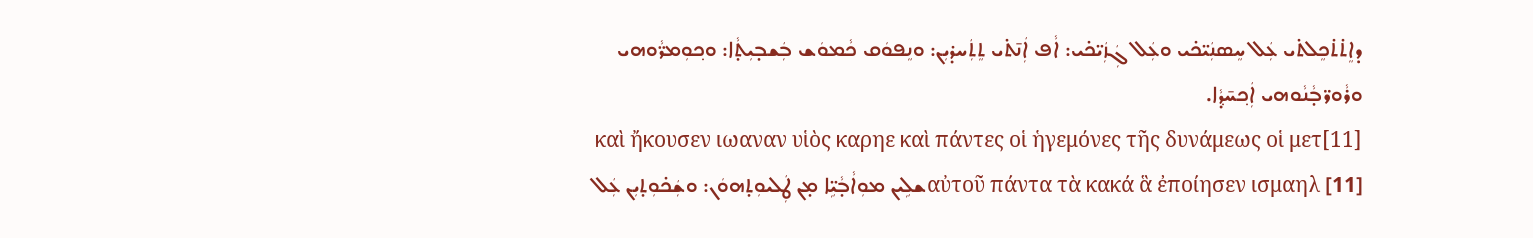ܕܐܸܬ̇ܬ̇ܟܸܠܬ̇ܝ ܥܲܠ ܚܸܣܢܲܝ̈ܟ̇ܝ ܘܥܲܠ ܓܲܙܲܝ̈ܟ̇ܝ: ܐܵܦ ܐܲܢ̄ܬ̇ܝ ܬܸܬܲܚܕ̇ܝܼܢ: ܘܢܸܦܘܿܩ ܟܵܡܘܿܫ ܒܲܫܒ̣ܝܼܬ̣ܵܐ: ܘܟ݂ܘܼܡܪ̈ܵܘܗܝ ܘܪܵܘܪ̈ܒ̣ܵܢܵܘܗܝ ܐܲܟ݂ܚ̄ܕ݂ܵܐ.
[11]καὶ ἤκουσεν ιωαναν υἱὸς καρηε καὶ πάντες οἱ ἡγεμόνες τῆς δυνάμεως οἱ μετ αὐτοῦ πάντα τὰ κακά ἃ ἐποίησεν ισμαηλ [11]ܫܠܹܝܢ ܡܘܼܐܵܒ̣ܵܝܹ̈ܐ ܡ̣ܢ ܛܲܠܝܘܼܬ̣ܗܘܿܢ: ܘܫܲܟ̇ܘܼܬ̣ܝܼܢ ܥܲܠ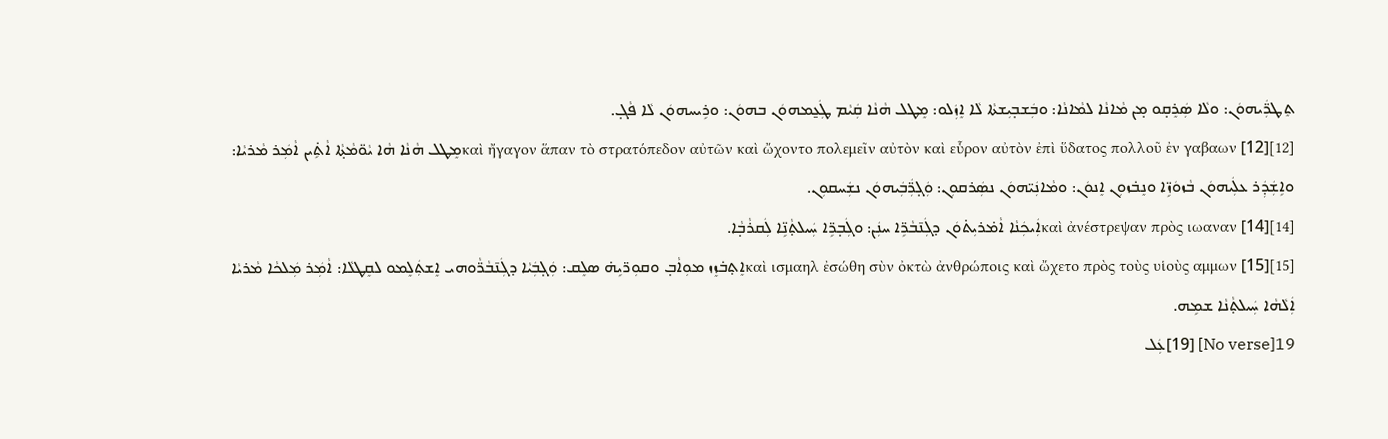ܬܸܛܪ̈ܲܝܗܘܿܢ: ܘܠܵܐ ܣܲܪܸܩ̣ܘ ܡ̣ܢ ܡܵܐܢܵܐ ܠܡܵܐܢܵܐ: ܘܒܲܫܒ̣ܝܼܫܬܵܐ ܠܵܐ ܐܸܙܲܠܘ: ܡܸܛܠ ܗܵܢܵܐ ܩܲܝܵܡ ܛܲܥ̱ܡܗܘܿܢ ܒܗܘܿܢ: ܘܪܹܝܚܗܘܿܢ ܠܵܐ ܦܵܓ̣.
[12]καὶ ἤγαγον ἅπαν τὸ στρατόπεδον αὐτῶν καὶ ὤχοντο πολεμεῖν αὐτὸν καὶ εὗρον αὐτὸν ἐπὶ ὕδατος πολλοῦ ἐν γαβαων [12]ܡܸܛܠ ܗܵܢܵܐ ܗܵܐ ܝܵܘ̈ܡܵܬ̣ܵܐ ܐܵܬܹ̇ܝܢ ܐܵܡܲܪ ܡܵܪܝܵܐ: ܘܐܹܫܲܕܲܪ ܥܠܲܝܗܘܿܢ ܒܵܙܘܿܙܹ̈ܐ ܘܢܸܒ̇ܙܘܼܢ ܐܸܢܘܿܢ: ܘܡܵܐܢܲܝ̈ܗܘܿܢ ܢܣܲܪܩܘܼܢ: ܘܲܓ̣ܪ̈ܲܒܲܝܗܘܿܢ ܢܫܲܚܩܘܼܢ.
[14]καὶ ἀνέστρεψαν πρὸς ιωαναν [14]ܐܲܝܟܲܢܵܐ ܐܵܡ̇ܪܝܼܬ̇ܘܿܢ ܕܓܲܢ̄ܒܵܪܹ̈ܐ ܚܢܲܢ: ܘܓܲܒ̣ܪܹ̈ܐ ܚܲܝܠܬ̣ܵܢܹ̈ܐ ܠܲܩܪܵܒ̣ܵܐ.
[15]καὶ ισμαηλ ἐσώθη σὺν ὀκτὼ ἀνθρώποις καὶ ὤχετο πρὸς τοὺς υἱοὺς αμμων [15]ܐܸܬ̣ܒ̇ܙܸܙ ܡܘܼܐܵܒ̣ ܘܩܘܼܪ̈ܝܹܗ̇ ܣܠܸܩ: ܘܲܓ̣ܒܲܝܵܐ ܕܓܲܢ̄ܒܵܪ̈ܵܘܗܝ ܐܸܫܬܲܠܸܡܘ ܠܩܸܛܠܵܐ: ܐܵܡܲܪ ܡܲܠܟܵܐ ܡܵܪܝܵܐ ܐܲܠܵܗܵܐ ܚܲܝܠܬ̣ܵܢܵܐ ܫܡܹܗ.
19[No verse] [19]ܥܲܠ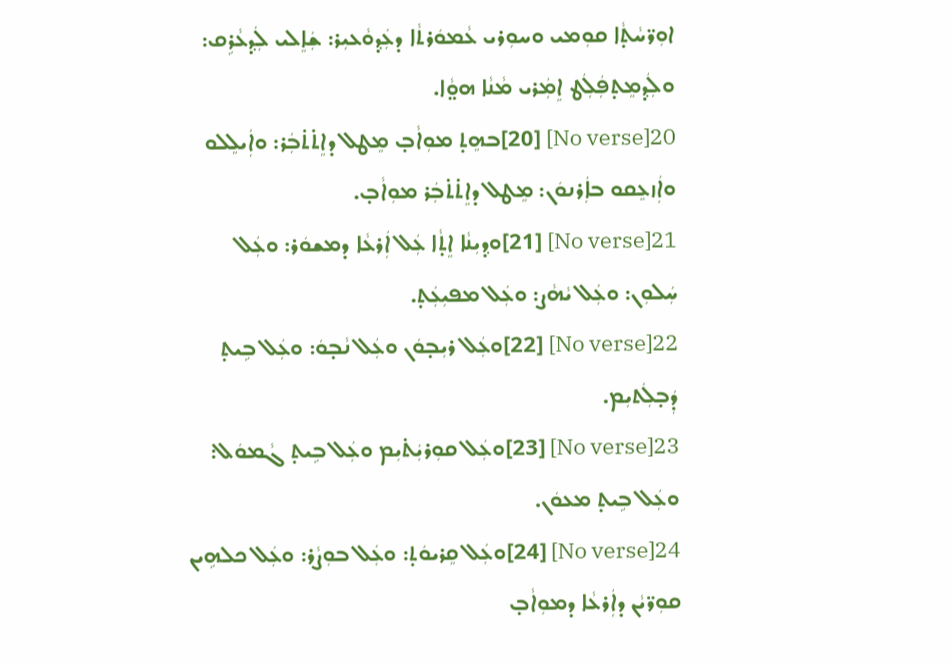ܐܘܼܪ̈ܚܵܬ̣ܵܐ ܩܘܼܡܝ ܘܚܘܼܪܝ ܥܵܡܘܿܪܬܵܐ ܕܥܲܕ݂ܘܵܥܝܼܪ: ܫܲܐܸܠܝ ܠܲܕ݂ܥܵܪܹܩ: ܘܠܲܕ݂ܡܸܬ̣ܦܲܠܲܛ ܐܸܡܲܪܝ ܡܵܢܵܐ ܗܘ̤ܵܐ.
20[No verse] [20]ܒܗܸܬ̣ ܡܘܼܐܵܒ̣ ܡܸܛܠ ܕܐܸܬ̇ܬ̇ܒܲܪ: ܘܐܲܝܠܸܠܘ ܘܐܲܙܥܸܩܘ ܒܐܲܪܢܘܿܢ: ܡܸܛܠ ܕܐܸܬ̇ܬ̇ܒܲܪ ܡܘܼܐܵܒ̣.
21[No verse] [21]ܘܕ݂ܝܼܢܵܐ ܐܸܬ̣ܵܐ ܥܲܠ ܐܲܪܥܵܐ ܕܡܫܘܿܪ: ܘܥܲܠ ܚܲܠܘܼܢ: ܘܥܲܠ ܝܵܗܵܨ: ܘܥܲܠ ܡܦܝܼܥܲܬ̣.
22[No verse] [22]ܘܥܲܠ ܪܝܼܒ̣ܘܿܢ ܘܥܲܠ ܢܵܒ̣ܘܿ: ܘܥܲܠ ܒܹܝܬ̣ ܕܲܒ̣ܠܲܬܝܼܡ.
23[No verse] [23]ܘܥܲܠ ܩܘܼܪܝܲܬ̇ܝܼܡ ܘܥܲܠ ܒܹܝܬ̣ ܓܵܡܘܿܠ: ܘܥܲܠ ܒܹܝܬ̣ ܡܥܘܿܢ.
24[No verse] [24]ܘܥܲܠ ܩܸܪܝܘܿܬ̣: ܘܥܲܠ ܒܘܼܨܵܪ: ܘܥܲܠ ܟܠܗܹܝܢ ܩܘܼܪ̈ܝܵܢ ܕܐܲܪܥܵܐ ܕܡܘܼܐܵܒ̣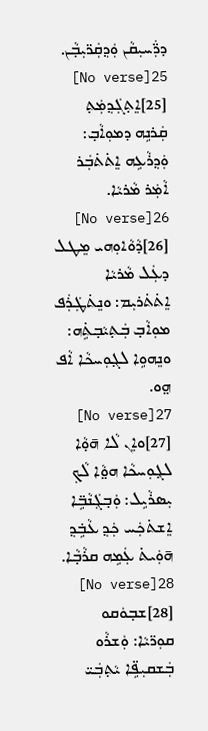ܕܪ̈ܲܚܝܼܩܵܢ ܘܲܕ݂ܩܲܪ̈ܝܼܒ̣ܵܢ.
25[No verse] [25]ܐܸܬ̣ܓܲܕ݂ܡܲܬ̣ ܩܲܪܢܹܗ ܕܡܘܼܐܵܒ̣: ܘܲܕ݂ܪܵܥܹܗ ܐܸܬ̇ܬ̇ܒܲܪ ܐܵܡܲܪ ܡܵܪܝܵܐ.
26[No verse] [26]ܕܵܘܵܐܘܼܗܝ ܡܸܛܠ ܕܥܲܠ ܡܵܪܝܵܐ ܐܸܬ̇ܬ̇ܪܝܼܡ: ܘܢܸܬ̇ܛܲܪܲܦ ܡܘܼܐܵܒ̣ ܒܲܬ̣ܝܵܒ̣ܬܹ̇ܗ: ܘܢܸܗܘܹܐ ܠܓ̣ܘܼܚܟܵܐ ܐܵܦ ܗ̤ܘ.
27[No verse] [27]ܘܐܸܢ ܠܵܐ ܗ̄ܘ̣ܵܐ ܠܓ̣ܘܼܚܟܵܐ ܗܘ̤ܵܐ ܠܵܟ݂ ܝܼܣܪܵܝܹܠ: ܘܲܒ̣ܓܲܢܵܒܹ̈ܐ ܐܸܫܬ̇ܟܲܚ ܟܲܕ݂ ܥܵܒܹ̇ܕ݂ ܗ̄ܘܲܝܬ̇ ܥܲܡܹܗ ܩܪܵܒ̣ܵܐ.
28[No verse] [28]ܫܒ̣ܘܿܩܘ ܩܘܼܪ̈ܝܵܐ: ܘܲܫܪܵܘ ܒܲܫܩܝܼܦܹ̈ܐ ܝܵܬ̣ܒܲܝ̈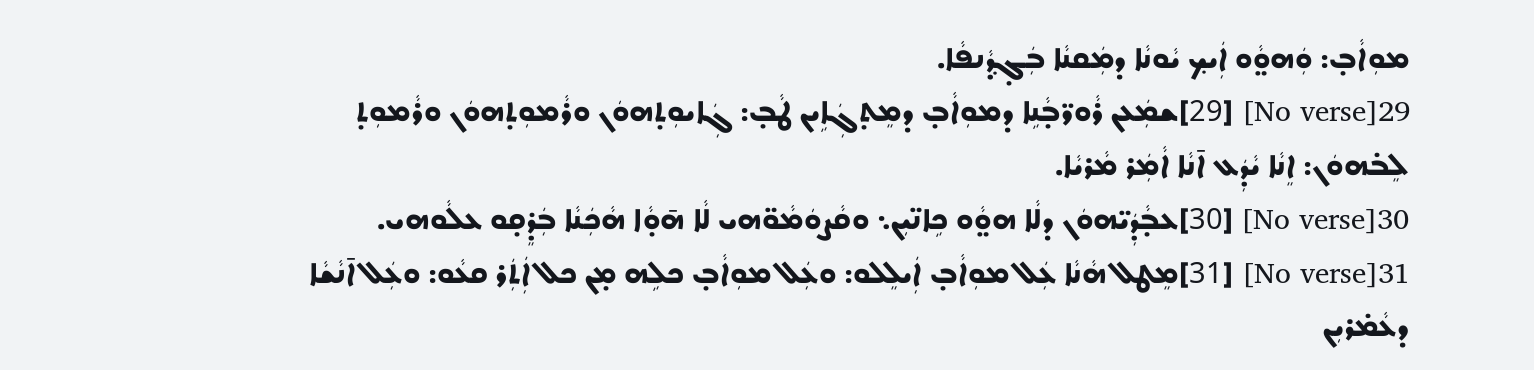ܡܘܼܐܵܒ̣: ܘܲܗܘ̤ܵܘ ܐܲܝܟ݂ ܝܵܘܢܵܐ ܕܡܲܩܢܵܐ ܒܲܓ̣ܕ݂ܵܢܦܵܐ.
29[No verse] [29]ܫܡܲܥܢ ܪܵܘܪ̈ܒ̣ܵܢܹܐ ܕܡܘܼܐܵܒ̣ ܕܡܸܬ̣ܓܲܐܹܝܢ ܛܵܒ̣: ܓܲܐܝܘܼܬ̣ܗܘܿܢ ܘܪܵܡܘܼܬ̣ܗܘܿܢ ܘܪܵܡܘܼܬ̣ ܠܸܒ̇ܗܘܿܢ: ܐܸܢܵܐ ܝܵܕܲܥ ܐ̄ܢܵܐ ܐܵܡܲܪ ܡܵܪܝܵܐ.
30[No verse] [30]ܥܒ̣ܵܕܲܝ̈ܗܘܿܢ ܕܠܵܐ ܗܘ̤ܵܘ ܟܹܐܢ̈ܝܼܢ܆ ܘܩܵܨܘܿܡܵܘ̈ܗܝ ܠܵܐ ܗ̄ܘ̣ܵܐ ܗܵܟܲܢܵܐ ܒܲܕܸ̇ܩ̣ܘ ܥܠܵܘܗܝ.
31[No verse] [31]ܡܸܛܠ ܗܵܢܵܐ ܥܲܠ ܡܘܼܐܵܒ̣ ܐܲܝܠܸܠܘ: ܘܥܲܠ ܡܘܼܐܵܒ̣ ܟܠܹܗ ܡ̣ܢ ܟܠ ܐܲܬܲܪ ܩܥܵܘ: ܘܥܲܠ ܐ̄ܢܵܫܵܐ ܕܥܵܡ̇ܪܝܼܢ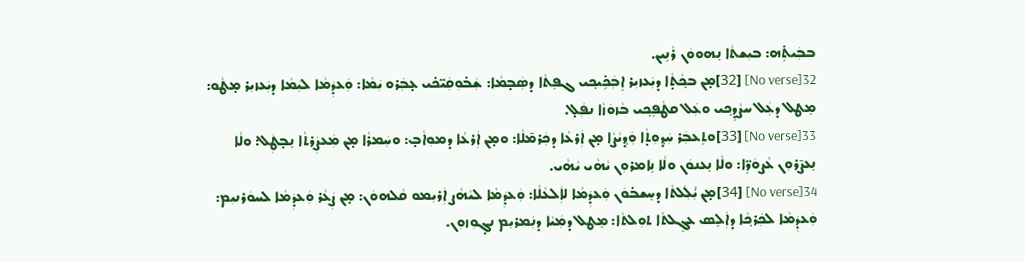ܒܒܲܝܬܹ̇ܗ: ܒܝܼܫܬܵܐ ܢܸܗܘܘܿܢ ܪܵܢܹܝܢ.
32[No verse] [32]ܡ̣ܢ ܒܟ݂ܵܬ̣ܵܐ ܕܝܲܥܙܝܼܪ ܐܹܒܲܟܹ̇ܝܟ݂ܝ ܓܦܸܬܵܐ ܕܣܲܒ̣ܡܵܐ: ܫܲܒ̇ܘܼܩܲܝ̈ܟ̇ܝ ܥ̣ܒܲܪܘ ܝܲܡܵܐ: ܘܲܥܕܲܡܵܐ ܠܝܲܡܵܐ ܕܝܲܥܙܝܼܪ ܡ̣ܛܵܘ: ܡܸܛܠ ܕܥܲܠ ܚܨܵܕܹܟ݂ܝ ܘܥܲܠ ܩܛܵܦܹܟ݂ܝ ܒܵܙܘܿܙܵܐ ܢܦܲܠ̣.
33[No verse] [33]ܘܬܸܥܒܲܪ ܚܲܕ݂ܘܼܬ̣ܵܐ ܘܲܕ݂ܝܵܨܵܐ ܡ̣ܢ ܐܲܪܥܵܐ ܕܟܲܪܡ̄ܠܵܐ: ܘܡ̣ܢ ܐܲܪܥܵܐ ܕܡܘܼܐܵܒ̣: ܘܚܲܡܪܵܐ ܡ̣ܢ ܡܲܥܨܲܪܬܵܐ ܢܸܒ̣ܛܲܠ: ܘܠܵܐ ܢܸܥܨ̄ܪܘܼܢ ܥܵܨܘܿܪܹ̈ܐ: ܘܠܵܐ ܢܸܥܢܘܿܢ ܘܠܵܐ ܢܹܐܡܪܘܼܢ ܝܵܗܵܝ ܝܵܗܵܝ.
34[No verse] [34]ܡ̣ܢ ܝܑܼܠܲܠܬܵܐ ܕܚܸܫܒ̇ܘܿܢ ܘܲܥܕܲܡܵܐ ܠܐܲܠܥܵܠܵܐ: ܘܲܥܕܲܡܵܐ ܠܝܵܗܵܨ ܐܲܪܝܼܡܘ ܩܵܠܗܘܿܢ: ܡ̣ܢ ܨܲܥܵܪ ܘܲܥܕܲܡܵܐ ܠܚܘܿܪܢܝܼܡ: ܘܲܥܕܲܡܵܐ ܠܟܲܪܟ݂ܵܐ ܕܐܲܠܸܣ ܥܓܸܠܬܵܐ ܬܘܼܠܬܵܐ: ܡܸܛܠ ܕܡܲܝܵܐ ܕܢܲܡܪܝܼܡ ܢܓ̣ܘܼܙܘܼܢ.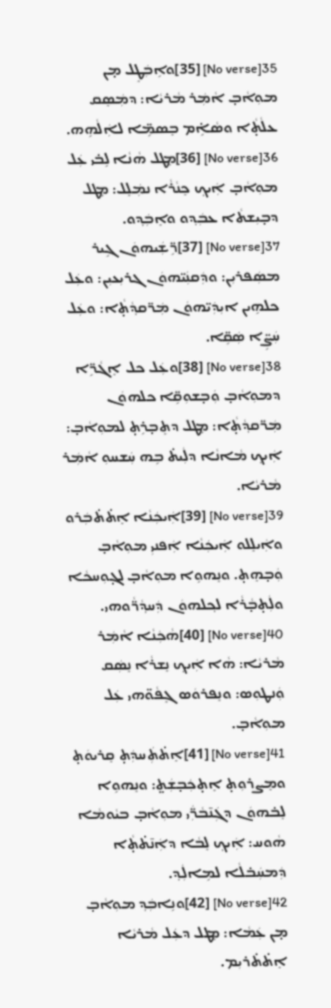35[No verse] [35]ܘܐܹܒܲܛܸܠ ܡ̣ܢ ܡܘܼܐܵܒ̣ ܐܵܡܲܪ ܡܵܪܝܵܐ: ܕܡܲܣܸܩ ܥܠܵܬ̣ܵܐ ܘܣܵܐܹ̇ܡ ܒܸܣܡܹ̈ܐ ܠܐܲܠܵܗܹܗ.
36[No verse] [36]ܡܸܛܠ ܗܵܢܵܐ ܠܹܒ̇ܝ ܥܲܠ ܡܘܼܐܵܒ̣ ܐܲܝܟ݂ ܟܸܢܵܪܵܐ ܢܡܲܠܸܠ: ܡܸܛܠ ܕܒ̣ܝܼܫܬܵܐ ܥܒܲܕ݂ܘ ܘܐܸܒܲܕ݂ܘ.
37[No verse] [37]ܪܹ̈ܫܲܝܗܘܿܢ ܓܹܝܪ ܡܣܲܦܪܝܼܢ: ܘܕܲܩܢܲܝ̈ܗܘܿܢ ܓܪܝܼܥܝܼܢ: ܘܥܲܠ ܟܠܗܹܝܢ ܐܝܼܕܲܝ̈ܗܘܿܢ ܡܲܪ̈ܩܕ݂ܵܬ̣ܵܐ: ܘܥܲܠ ܚܲܨܹ̈ܐ ܣܲܩܹ̈ܐ.
38[No verse] [38]ܘܥܲܠ ܟܠ ܐܸܓܵܪܹ̈ܐ ܕܡܘܼܐܵܒ̣ ܘܲܒ̣ܫܘܼܩܹ̈ܐ ܟܠܗܘܿܢ ܡܲܪ̈ܩܕ݂ܵܬ̣ܵܐ: ܡܸܛܠ ܕܬܸܒ̣ܪܹܬ̣ ܠܡܘܼܐܵܒ̣: ܐܲܝܟ݂ ܡܵܐܢܵܐ ܕܠܲܝܬ̇ ܒܹܗ ܚܲܫܚܘܼ ܐܵܡܲܪ ܡܵܪܝܵܐ.
39[No verse] [39]ܐܲܝܟܲܢܵܐ ܐܸܬ̇ܬ̇ܒܲܪܘ ܘܐܲܝܠܸܠܘ ܐܲܝܟܲܢܵܐ ܐܲܦܢܝܼ ܡܘܼܐܵܒ̣ ܘܲܒ̣ܗܸܬ̣. ܘܢܸܗܘܹܐ ܡܘܼܐܵܒ̣ ܠܓ̣ܘܼܚܟܵܐ ܘܠܲܬ̣ܒ̣ܵܪܵܐ ܠܟ݂ܠܗܘܿܢ ܕܲܚܕ݂ܵܪ̈ܵܘܗܝ.
40[No verse] [40]ܗܵܟܲܢܵܐ ܐܵܡܲܪ ܡܵܪܝܵܐ: ܗܵܐ ܐܲܝܟ݂ ܢܸܫܪܵܐ ܢܸܣܲܩ ܘܲܢܛܘܼܣ: ܘܢܸܦܪܘܿܣ ܓܸܦܵܘ̈ܗܝ ܥܲܠ ܡܘܼܐܵܒ̣.
41[No verse] [41]ܐܸܬ̇ܬܲܚܕܲܬ̣ ܩܸܪܝܘܿܬ̣ ܘܡܸܨܪܘܼܬ̣ ܐܸܬ̣ܟܲܒ̣ܫܲܬ̤: ܘܢܸܗܘܹܐ ܠܸܒ̇ܗܘܿܢ ܕܓܲܢ̄ܒܵܪ̈ܲܝ ܡܘܼܐܵܒ̣ ܒܝܵܘܡܵܐ ܗܵܘܚ: ܐܲܝܟ݂ ܠܸܒܵܐ ܕܐܲܢ̄ܬ̇ܬ̣ܵܐ ܕܲܡܚܲܒ̇ܠܵܐ ܠܡܹܐܠܲܕ݂.
42[No verse] [42]ܘܢܹܐܒܲܕ݂ ܡܘܼܐܵܒ̣ ܡ̣ܢ ܥܲܡܵܐ: ܡܸܛܠ ܕܥܲܠ ܡܵܪܝܵܐ ܐܸܬ̇ܬ̇ܪܝܼܡ.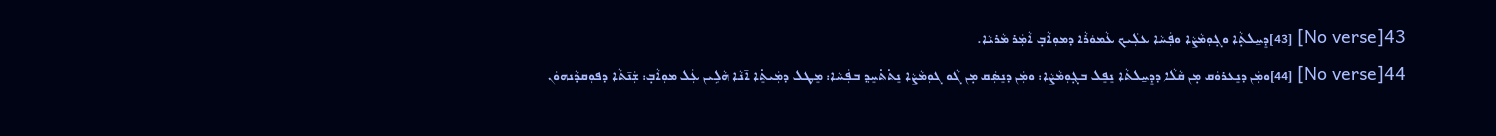43[No verse] [43]ܕܸܚ̱ܠܬ̣ܵܐ ܘܓ̣ܘܼܡܵܨܵܐ ܘܦܲܚܵܐ ܥܠܲܝܟ ܥܵܡܘܿܪܵܐ ܕܡܘܼܐܵܒ̣ ܐܵܡܲܪ ܡܵܪܝܵܐ.
44[No verse] [44]ܘܡܲܢ ܕܢܸܥܪܘܿܩ ܡ̣ܢ ܩܵܠܵܐ ܕܕܸܚ̱ܠܬܵܐ ܢܸܦܸܠ ܒܓ̣ܘܼܡܵܨܵܐ: ܘܡܲܢ ܕܢܸܣܲܩ ܡ̣ܢ ܓܵܘ ܓܘܼܡܵܨܵܐ ܢܸܬ̇ܬ̇ܚܸܕ݂ ܒܦܲܚܵܐ: ܡܸܛܠ ܕܡܲܝܬܸ̇ܐ ܐ̄ܢܵܐ ܗܵܠܹܝܢ ܥܲܠ ܡܘܼܐܵܒ̣: ܫܲܢ̄ܬܵܐ ܕܦܘܼܩܕܵܢܗܘܿܢ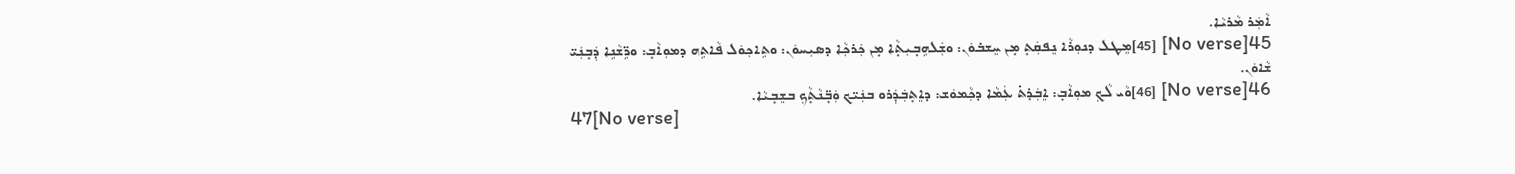ܐܵܡܲܪ ܡܵܪܝܵܐ.
45[No verse] [45]ܡܸܛܠ ܕܢܘܼܪܵܐ ܢܸܦܩܲܬ̣ ܡ̣ܢ ܚܸܫܒ̇ܘܿܢ: ܘܫܲܠܗܹܒ̣ܝܼܬ̣ܵܐ ܡ̣ܢ ܟܲܪܟ݂ܵܐ ܕܣܝܼܚܘܿܢ: ܘܬܹܐܟ݂ܘܿܠ ܦܵܐܬܹܗ ܕܡܘܼܐܵܒ̣: ܘܪܹ̈ܫܵܢܹܐ ܕܲܒ̣ܢܲܝ̈ ܫܵܐܘܿܢ.
46[No verse] [46]ܘܵܝ ܠܵܟ݂ ܡܘܼܐܵܒ̣: ܐܸܒܲܕ̇ܬ̇ ܥܲܡܵܐ ܕܟ݂ܵܡܘܿܫ: ܕܐܸܬ̣ܒܲܕܲܪܘ ܒܢܲܝ̈ܟ ܘܲܒ̣̈ܢܵܬ̣ܵܟ݂ ܒܫܸܒ̣ܝܵܐ.
47[No verse]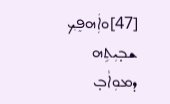[47]ܘܐܲܗܦܸܟ݂ ܫܒ̣ܝܼܬܹܗ ܕܡܘܼܐܵܒ̣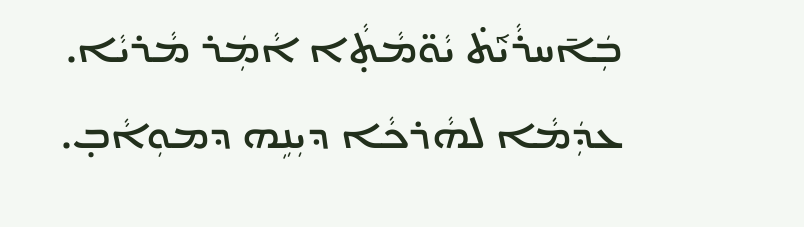ܒܲܐ̄ܚܪܵܝܑܬ̇ ܝܵܘ̈ܡܵܬ̣ܵܐ ܐܵܡܲܪ ܡܵܪܝܵܐ. ܥܕܲܡܵܐ ܠܗܵܪܟܵܐ ܕܝܼܢܹܗ ܕܡܘܼܐܵܒ̣.